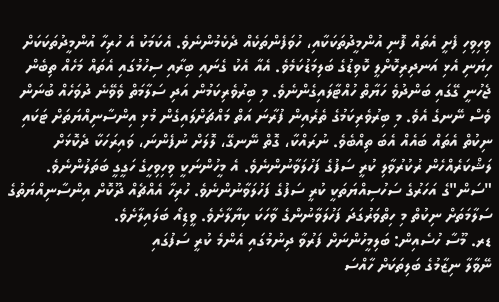ވިހިވިހި ފެށީ އެތައް ފޮނި އުންމީދުތަކަކާއި، ހުވަފެންތަކެއް ދެކެމުންނެވެ. އެކަމަކު އެ ހުރިހާ އުންމީދުތަކަކަށް ހިޔަނި އެޅި އަނދިރިކޮށްލީ ކޮވިޑުގެ ބަލިމަޑުކަމެވެ. އެއާ އެކު ގެނައި ބިރާއި ސިހުމުގައި އެތައް މަހެއް ތިބެން ޖެހުނީ ގޭގައި ބަންދުވެ ހަޔާތް ހުއްޓާލައިގެންނެވެ. މި ބިރުވެރިކަމުން އަދި ސަލާމަތް ވެވޭނެ ދުވަހެއް ބުނަން ވެސް ނޭނގެ އެވެ. މި ބިރުވެރިކަމުގެ ތެރެއިން ފުރާނަ އަތް މައްޗަށްލައިގެން މުޅި އިންސާނިއްޔަތަށް ޓަކައި ނިކުތް އެތައް ބައެއް އެބަ ތިއްބެވެ. ނުރައްކާ، ގޮތް ނޭނގޭ، ލޮލަށް ނުފެންނަ، ވައިރަހަކާ ދެކޮޅަށް ލަޝްކަރެއްހެން ރުކުރުވާލި ކުރީ ސަފުގެ ފަހުލަވާނުންނެވެ. އެ މީހުންނަކީ ވިހިވިހީގެ ހަގީގީ ބަތަލުންނެވެ.
"ސަން"ގެ އަހަރުގެ ސަހުސިއްޔަތަކީ ކުރީ ސަފުގެ ފަހުލަވާނުންނެވެ. ހުރިހާ އެއްޗެއް ދޫކޮށް އިންސާނިއްޔަތުގެ ސަލާމަތަށް ނިކުތް މި ހިތްވަރުގަދަ ފަހުލަވާނުންގެ ވާހަކަ ކިޔާލާށެވެ. ވީޑިއޯ ބަލައިލާށެވެ.
ޑރ. މޫސާ ހުސެއިން: ބަލިމީހުންނަށް ފަރުވާ ދިނުމުގައި އެންމެ ކުރީ ސަފުގައި
ނޭވާލާ ނިޒާމުގެ ބަލިތަކަށް ހާއްސަ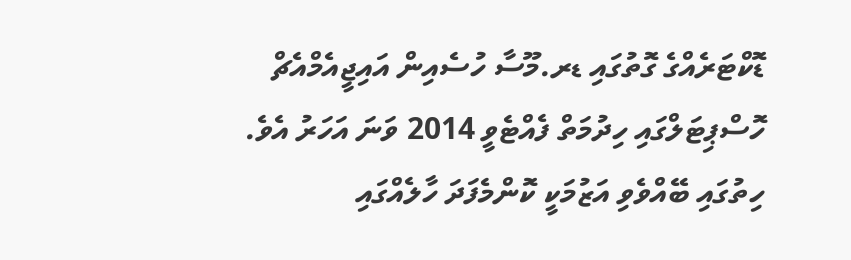ޑޮކްޓަރެއްގެ ގޮތުގައި ޑރ.މޫސާ ހުސެއިން އައިޖީއެމްއެޗް ހޮސްޕިޓަލްގައި ހިދުމަތް ފެއްޓެވީ 2014 ވަނަ އަހަރު އެވެ. ހިތުގައި ބޭއްވެވި އަޒުމަކީ ކޮންމެފަދަ ހާލެއްގައި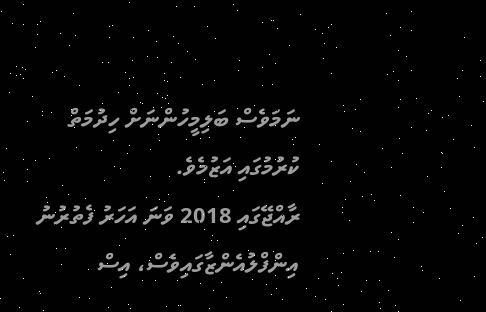ނަމަވެސް ބަލިމީހުންނަށް ހިދުމަތް ކުރުމުގައި އަޒުމެވެ.
ރާއްޖޭގައި 2018 ވަނަ އަހަރު ފެތުރުނު އިންފްލުއެންޒާގައިވެސް، އިސް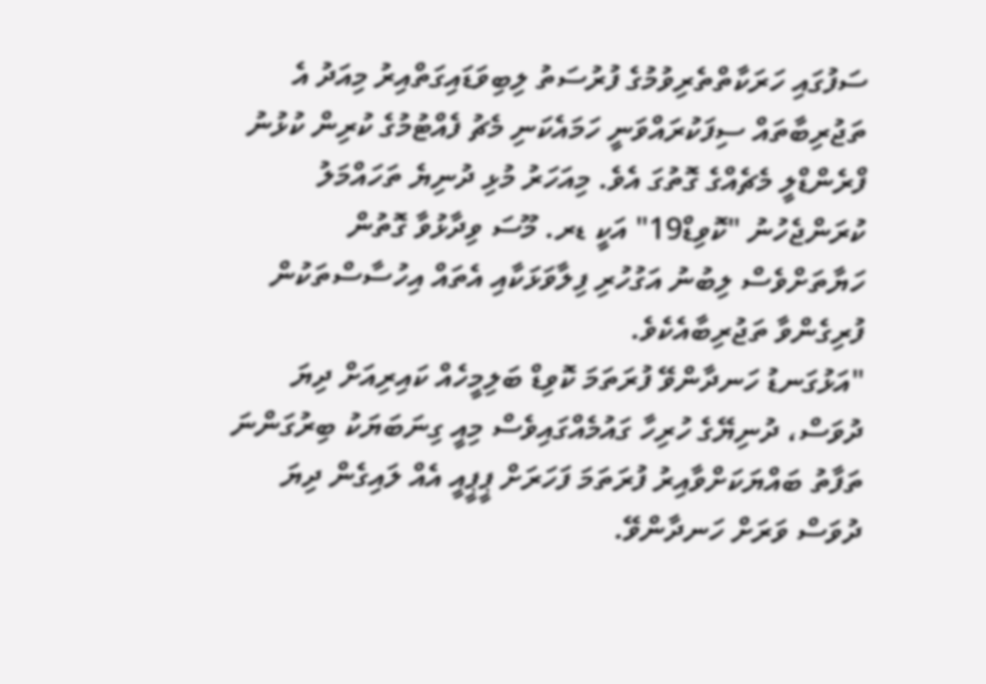ސަފުގައި ހަރަކާތްތެރިވުމުގެ ފުރުސަތު ލިބިވަޑައިގަތްއިރު މިއަދު އެ ތަޖުރިބާތައް ސިފަކުރައްވަނީ ހަމައެކަނި މެޗު ފެއްޓުމުގެ ކުރިން ކުޅުނު ފްރެންޑްލީ މެޗެއްގެ ގޮތުގަ އެވެ. މިއަހަރު މުޅި ދުނިޔެ ތަހައްމަލު ކުރަންޖެހުނު "ކޮވިޑް19" އަކީ ޑރ. މޫސަ ވިދާޅުވާ ގޮތުން ހަޔާތަށްވެސް ލިބުނު އަގުހުރި ފިލާވަޅަކާއި އެތައް އިހުސާސްތަކުން ފުރިގެންވާ ތަޖުރިބާއެކެވެ.
"އަޅުގަނޑު ހަނދާންވޭ ފުރަތަމަ ކޮވިޑް ބަލިމީހެއް ކައިރިއަށް ދިޔަ ދުވަސް، ދުނިޔޭގެ ހުރިހާ ގައުމެއްގައިވެސް މިއީ ގިނަބަޔަކު ބިރުގަންނަ ތަފާތު ބައްޔަކަށްވާއިރު ފުރަތަމަ ފަހަރަށް ޕީޕީއީ އެއް ލައިގެން ދިޔަ ދުވަސް ވަރަށް ހަނދާންވޭ.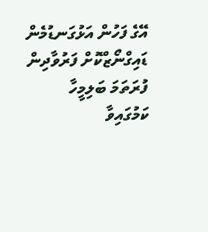އޭގެ ފަހުން އަޅުގަނޑުމެން ޑައިގްނޯޒްކޮށް ފަރުވާދިން ފުރަތަމަ ބަލިމީހާ ކަމުގައިވާ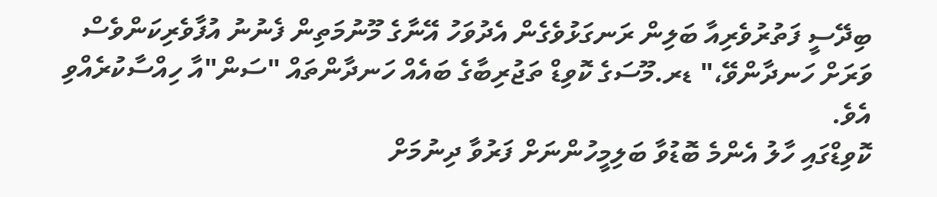ބިދޭސީ ފަތުރުވެރިއާ ބަލިން ރަނގަޅުވެގެން އެދުވަހު އޭނާގެ މޫނުމަތިން ފެނުނު އުފާވެރިކަންވެސް ވަރަށް ހަނދާންވޭ،" ޑރ.މޫސަގެ ކޮވިޑް ތަޖުރިބާގެ ބައެއް ހަނދާންތައް "ސަން"އާ ހިއްސާކުރެއްވި އެވެ.
ކޮވިޑްގައި ހާލު އެންމެ ބޮޑުވާ ބަލިމީހުންނަށް ފަރުވާ ދިނުމަށް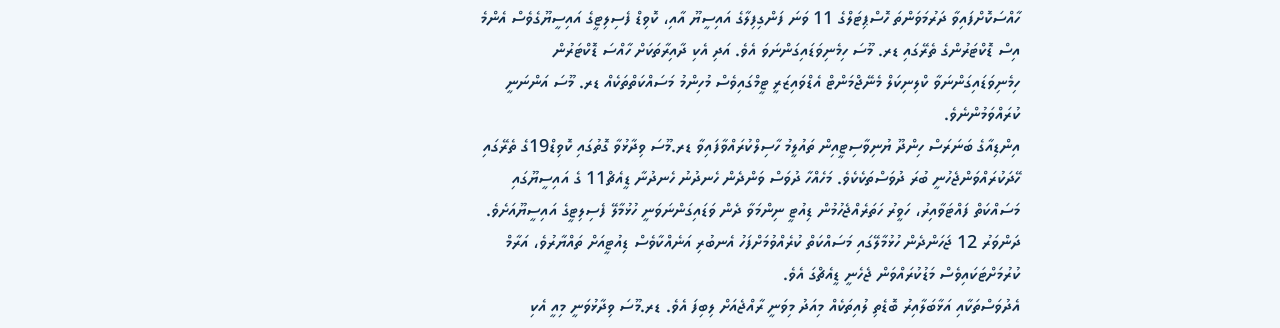ހާއްސަކޮށްފައިވާ ދަރުމަވަންތަ ހޮސްޕިޓަލްގެ 11 ވަނަ ފަންގިފިލާގެ އައިސީޔޫ އާއި، ކޮވިޑް ފެސިލިޓީގެ އައިސީޔޫގެވެސް އެންމެ އިސް ޑޮކްޓަރުންގެ ތެރޭގައި ޑރ. މޫސަ ހިމެނިވަޑައިގަންނަވަ އެވެ. އަދި އެކި ދާއިރާތަކަށް ހާއްސަ ޑޮކްޓަރުން ހިމެނިވަޑައިގަންނަވާ ކްލިނިކަލް މެނޭޖްމަންޓް އެޑްވައިޒަރީ ޓީމްގައިވެސް މުހިންމު މަސައްކަތްތަކެއް ޑރ. މޫސަ އަންނަނީ ކުރައްވަމުންނެވެ.
އިންޑިއާގެ ބަނަރަސް ހިންދޫ ޔުނިވާސިޓީއިން ތައުލީމު ހާސިލްކުރައްވާފައިވާ ޑރ.މޫސަ ވިދާޅުވާ ގޮތުގައި ކޮވިޑް19ގެ ތެރޭގައި ހޭދަކުރައްވަންޖެހުނީ ބުރަ ދުވަސްތަކެކެވެ. މަހެއްހާ ދުވަސް ވަންދެން ހެނދުނު ހެނދުނާ ޑީއެޗް11 ގެ އައިސީޔޫގައި މަސައްކަތް ފައްޓަވާއިރު، ހަވީރު ހަތަރެއްޖެހުމުން ޑިއުޓީ ނިންމަވާ ދެން ވަޑައިގަންނަވަނީ ހުޅުމާލޭ ފެސިލިޓީގެ އައިސީޔޫއަށެވެ. ދަންވަރު 12 ޖަހަންދެން ހުޅުމާލޭގައި މަސައްކަތް ކުރެއްވުމަށްފަހު އެނބުރި އަނެއްކާވެސް ޑިއުޓީއަށް ތައްޔާރުވެ، އަރާމް ކުރުމަށްޓަކައިވެސް މަޑުކުރައްވަން ޖެހެނީ ޑީއެޗްގަ އެވެ.
އެދުވަސްތަކާއި އަޅާބަލާއިރު ބޮޑެތި ލުއިތަކެއް މިއަދު މިވަނީ ރާއްޖެއަށް ލިބިފަ އެވެ. ޑރ.މޫސަ ވިދާޅުވަނީ މިއީ އެކި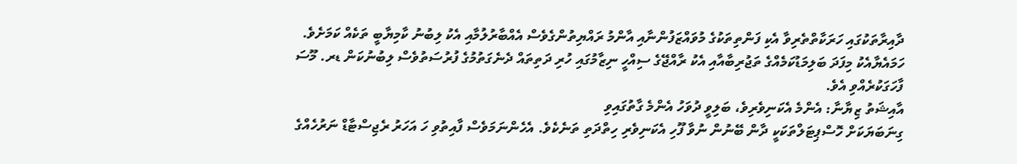ދާއިރާތަކުގައި ހަރަކާތްތެރިވާ އެކި ފަންތިތަކުގެ މުވައްޒަފުންނާއި އާންމު ރައްޔިތުންގެވެސް އެއްބާރުލުމާއި އެކު ލިބުނު ކާމިޔާބީ ތަކެއް ކަމަށެވެ. ހަމައެޔާއެކު މިފަދަ ބަލިމަޑުކަމެއްގެ ތަޖުރިބާއާއި އެކު ރާއްޖޭގެ ސިއްހީ ނިޒާމުގައި ހުރި ދަތިތައް ދެނެގަތުމުގެ ފުރުސަތުވެސް ލިބުނުކަން ޑރ. މޫސަ ފާހަގަކުރެއްވި އެވެ.
އާއިޝަތު ޒިޔާނާ: އެންމެ އެކަނިވެރިވެ، ބަލިވީ ދުވަހު އެންމެ ގާތުގައިވި
ގިނަބަޔަކަށް ހޮސްޕިޓަލްތަކަކީ ދާން ބޭނުން ނުވާ ފޫހި އެކަނިވެރި ހިތްދަތި ތަނެކެވެ. އެހެންނަމަވެސް ފާއިތުވި ހަ އަހަރު ރެޖިސްޓާޑް ނަރުހެއްގެ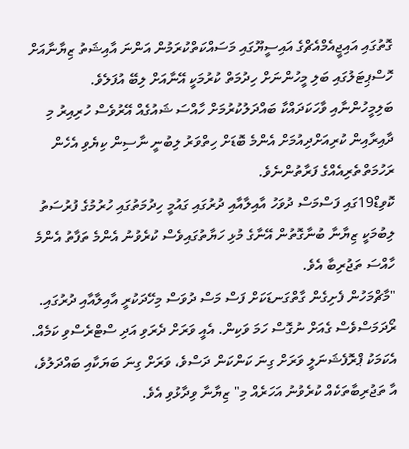ގޮތުގައި އައިޖީއެމްއެޗްގެ އައިސީޔޫގައި މަސައްކަތްކުރަމުން އަންނަ އާއިޝަތު ޒިޔާނާއަށް ހޮސްޕިޓަލުގައި ބަލި މީހުންނަށް ހިދުމަތް ކުރުމަކީ އޭނާއަށް ލިބޭ އުފަލެވެ. ބަލިމީހުންނާއި ވާހަކަދައްކާ ބައްދަލުކުރުމަށް ހާއްސަ ޝައުގެއް އޭރުވެސް ހުރިއިރު މި ދާއިރާއިން ކުރިއަށްދިއުމަށް އެންމެ ބޮޑަށް ހިތްވަރު ލިބުނީ ނާސިން ކިޔެވި އެހެން ރަހުމަތްތެރިއެއްގެ ފަރާތުންނެވެ.
ކޮވިޑް19ގައި ފަސްމަސް ދުވަހު އާއިލާއާއި ދުރުގައި ގައުމީ ހިދުމަތުގައި ހުރުމުގެ ފުރުސަތު ލިބުމަކީ ޒިޔާނާ ބުނާގޮތުން އޭނާގެ މުޅި ހަޔާތުގައިވެސް ކުރެވުނު އެންމެ ތަފާތު އެންމެ ހާއްސަ ތަޖުރިބާ އެވެ.
"މާޗްމަހުން ފެށިގެން ގާތްގަނޑަކަށް ފަސް މަސް ދުވަސް މިހޭދަކުރީ އާއިލާއާއި ދުރުގައި. ރޯދަމަސްވެސް ގެއަށް ނުގޮސް ހަމަ ވަކިން. އެއީ ވަރަށް ދެރަވި އަދި ސްޓްރެސްވި ކަމެއް. އެކަމަކު ޕްރޮފެޝަނަލީ ވަރަށް ގިނަ ކަންކަން ދަސްވެ، ވަރަށް ގިނަ ބަޔަކާއި ބައްދަލުވެ، އާ ތަޖުރިބާތަކެއް ކުރެވުނު އަހަރެއް މި" ޒިޔާނާ ވިދާޅުވި އެވެ.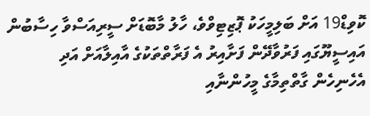ކޮވިޑް19 އަށް ބަލިމީހަކު ޕޮޒިޓިވްވެ، ހާލު މާބޮޑަށް ސީރިއަސްވާ ހިސާބުން އައިސީޔޫގައި ފަރުވާދޭން ފަށާއިރު އެ ފަރާތްތަކުގެ އާއިލާއަށް އަދި އެހެނިހެން ގާތްތިމާގެ މީހުންނާއި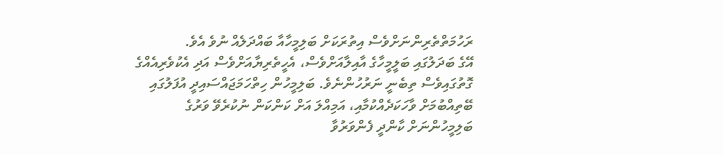ރަހުމަތްތެރިންނަށްވެސް އިތުރަކަށް ބަލިމީހާއާ ބައްދަލެއް ނުވެ އެވެ.
އޭގެ ބަދަލުގައި ބަލީމީހާގެ އާއިލާއަށްވެސް، އެހީތެރިޔާއަށްވެސް އަދި އެކުވެރިއެއްގެ ގޮތުގައިވެސް ތިބެނީ ނަރުހުންނެވެ. ބަލިމީހުން ހިތްހަމަޖައްސައިދީ އުފަލުގައި ބޭތިއްބުމަށް ވާހަކަދެއްކުމާއި، އަމިއްލަ އަށް ކަންކަން ނުކުރެވޭ ވަރުގެ ބަލިމީހުންނަށް ކާންދީ ފެންވަރުވާ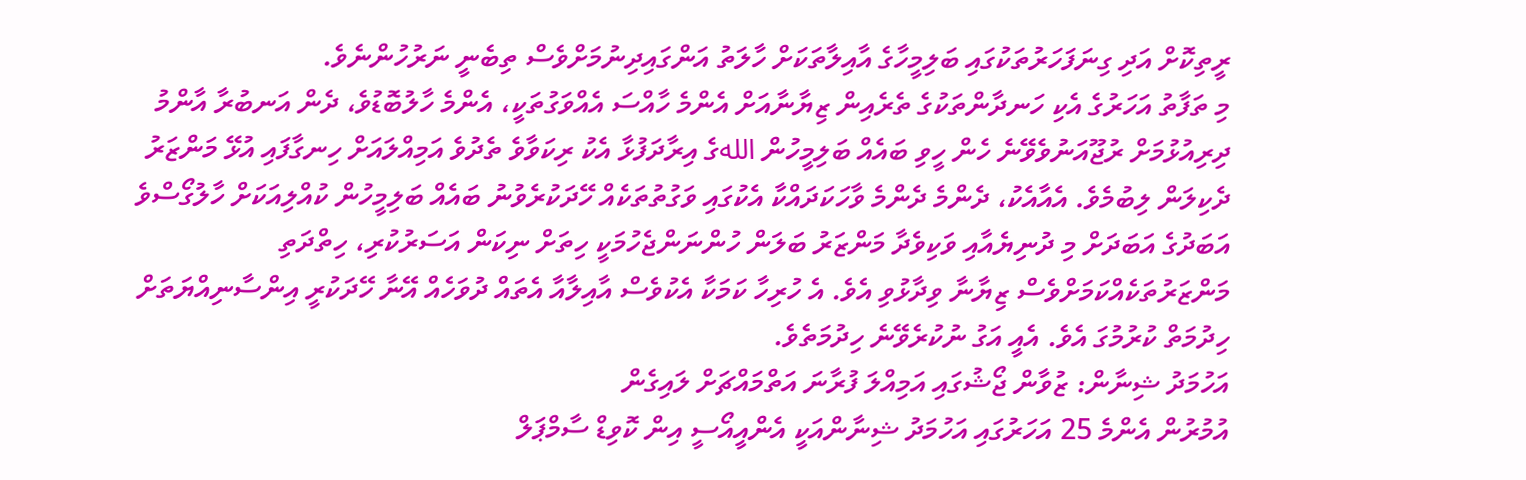ރީތިކޮށް އަދި ގިނަފަހަރުތަކުގައި ބަލިމީހާގެ އާއިލާތަކަށް ހާލަތު އަންގައިދިނުމަށްވެސް ތިބެނީ ނަރުހުންނެވެ.
މި ތަފާތު އަހަރުގެ އެކި ހަނދާންތަކުގެ ތެރެއިން ޒިޔާނާއަށް އެންމެ ހާއްސަ އެއްވަގުތަކީ، އެންމެ ހާލުބޮޑުވެ، ދެން އަނބުރާ އާންމު ދިރިއުޅުމަށް ރުޖޫއަނުވެވޭނެ ހެން ހީވި ބައެއް ބަލިމީހުން اللهގެ އިރާދަފުޅާ އެކު ރިކަވާވެ ތެދުވެ އަމިއްލައަށް ހިނގާފައި އުޅޭ މަންޒަރު ދެކިލަން ލިބުމެވެ. އެއާއެކު، ދެންމެ ދެންމެ ވާހަކަދައްކާ އެކުގައި ވަގުތުތަކެއް ހޭދަކުރެވުނު ބައެއް ބަލިމީހުން ކުއްލިއަކަށް ހާލުގޯސްވެ އަބަދުގެ އަބަދަށް މި ދުނިޔެއާއި ވަކިވެދާ މަންޒަރު ބަލަން ހުންނަންޖެހުމަކީ ހިތަށް ނިކަން އަސަރުކުރި، ހިތްދަތި މަންޒަރުތަކެއްކަމަށްވެސް ޒިޔާނާ ވިދާޅުވި އެވެ. އެ ހުރިހާ ކަމަކާ އެކުވެސް އާއިލާއާ އެތައް ދުވަހެއް އޭނާ ހޭދަކުރީ އިންސާނިއްޔަތަށް ހިދުމަތް ކުރުމުގަ އެވެ. އެއީ އަގު ނުކުރެވޭނެ ހިދުމަތެވެ.
އަހުމަދު ޝިނާން: ޒުވާން ޖޯޝުގައި އަމިއްލަ ފުރާނަ އަތްމައްޗަށް ލައިގެން
އުމުރުން އެންމެ 25 އަހަރުގައި އަހުމަދު ޝިނާންއަކީ އެންއީއޯސީ އިން ކޮވިޑް ސާމްޕަލް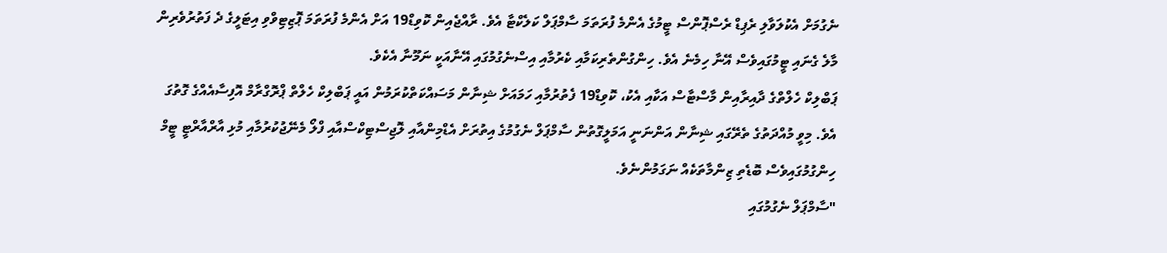ނެގުމަށް އެކުލަވާލި ރެޕިޑް ރެސްޕޮންސް ޓީމުގެ އެންމެ ފުރަތަމަ ސާމްޕަލް ކަލެކްޓާ އެވެ. ރާއްޖެއިން ކޮވިޑް19 އަށް އެންމެ ފުރަތަމަ ޕޮޒިޓިވްވި އިޓަލީގެ ދެ ފަތުރުވެރިން މާލެ ގެނައި ޓީމުގައިވެސް އޭނާ ހިމެނެ އެވެ. ހިންގުންތެރިކަމާއި ކެރުމާއި އިސްނެގުމުގައި އޭނާއަކީ ނަމޫނާ އެކެވެ.
ޕަބްލިކް ހެލްތްގެ ދާއިރާއިން މާސްޓާސް އަކާއި އެކު، ކޮވިޑް19 ފެތުރުމާއި ހަމައަށް ޝިނާން މަސައްކަތްކުރަމުން އައީ ޕަބްލިކް ހެލްތް ޕްރޮގްރާމް އޮފިސާއެއްގެ ގޮތުގަ އެވެ. މިވީ މުއްދަތުގެ ތެރޭގައި ޝިނާން އަންނަނީ އަމަލީގޮތުން ސާމްޕަލް ނެގުމުގެ އިތުރަށް އެޑްމިންއާއި ލޮޖިސްޓިކްސްއާއި ފްލޯ މެނޭޖުކުރުމާއި މުޅި އާރްއާރްޓީ ޓީމް ހިންގުމުގައިވެސް ބޮޑެތި ޒިންމާތަކެއް ނަގަމުންނެވެ.
"ސާމްޕަލް ނެގުމުގައި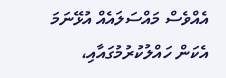އެއްވެސް މައްސަލައެއް އުޅޭނަމަ އެކަން ހައްލުކުރުމުގައާއި،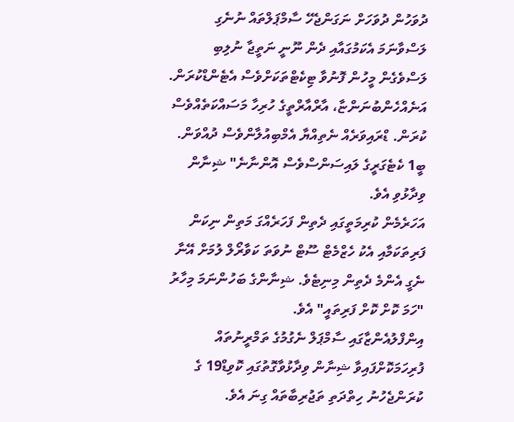ދުވަހުން ދުވަހަށް ނަގަންޖެހޭ ސާމްޕަލްތައް ނުނެގި ލަސްވާނަމަ އެކަމުގައާއި ދެން ނޫނީ ނަތީޖާ ނުލިބި ލަސްވެގެން މީހުން ފޮނުވާ ޓިކެޓްތަކަށްވެސް އެޓެންޑްކުރަން. އަނެއްހެންބުނަންޏާ، އާރްއާރްތީގެ ހުރިހާ މަސައްކަތެއްވެސް ކުރަން. ޑްރައިވަރެއް ނެތިއްޔާ އެމްބިއުލާންވެސް ދުއްވަން. ބީ1 ކެޓެގަރީގެ ލައިސަންސްވެސް އޮންނާނެ" ޝިނާން ވިދާޅުވި އެވެ.
އަހަރެމެން ކުރިމަތީގައި ދެތިން ފަހަރެއްގަ މަތިން ނިކަން ފަރިތަކަމާއި އެކު ހެޒްމެޓް ސޫޓް ނުވަތަ ކަވާރޯލް ލުމަށް އޭނާ ނެގީ އެންމެ ދެތިން މިނިޓެވެ. ޝިނާންގެ ބަހުންނަމަ މިހާރު "ހަމަ ކޮށް ކޮށް ފަރިތައީ" އެވެ.
އިންފްލުއެންޒާގައި ސާމްޕަލް ނެގުމުގެ ތަމްރީނުތައް ފުރިހަމަކޮށްފައިވާ ޝިނާން ވިދާޅުވާގޮތުގައި ކޮވިޑް19 ގެ ކުރަންޖެހުނު ހިތްދަތި ތަޖުރިބާތައް ގިނަ އެވެ.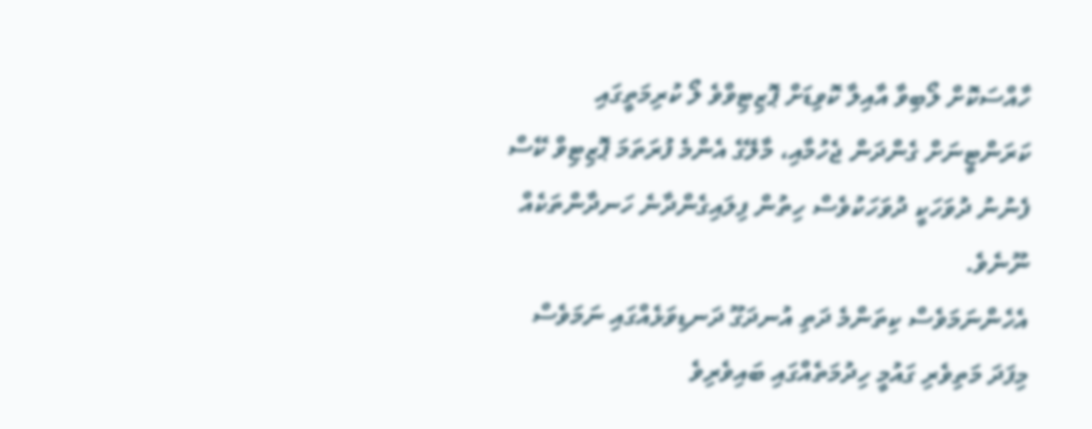ހާއްސަކޮށް ލޯބިވާ އާއިލާ ކޮވިޑަށް ޕޮޒިޓިވްވެ ލޯ ކުރިމަތީގައި ކަރަންޓީނަށް ގެންދަން ޖެހުމާއި، މާލޭގެ އެންމެ ފުރަތަމަ ޕޮޒިޓިވް ކޭސް ފެނުނު ދުވަހަކީ ދުވަހަކުވެސް ހިތުން ފިލައިގެންދާނެ ހަނދާންތަކެއް ނޫނެވެ.
އެހެންނަމަވެސް ކިތަންމެ ދަތި އުނދަގޫ ދަނޑިވަޅެއްގައި ނަމަވެސް މިފަދަ މަތިވެރި ގައުމީ ހިދުމަތެއްގައި ބައިވެރިވެ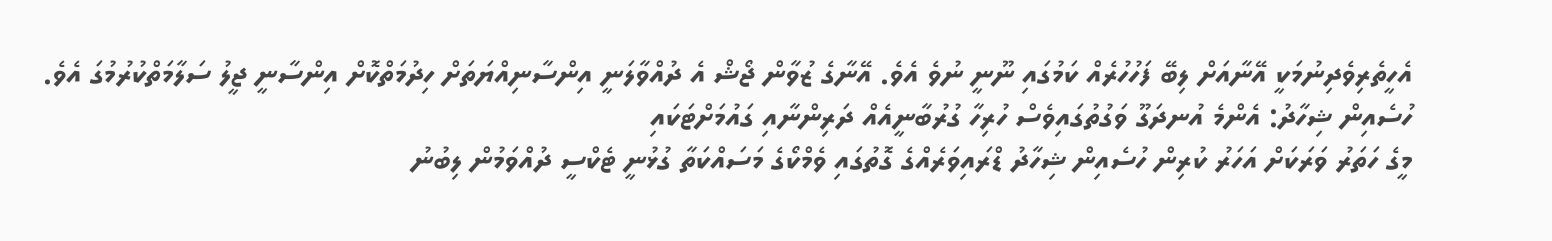އެހީތެރިވެދިނުމަކީ އޭނާއަށް ލިބޭ ފަހުހުރެއް ކަމުގައި ނޫނީ ނުވެ އެވެ. އޭނާގެ ޒުވާން ޖޯޝް އެ ދުއްވާލަނީ އިންސާނިއްޔަތަށް ހިދުމަތްކޮށް އިންސާނީ ޖީލު ސަލާމަތްކުރުމުގަ އެވެ.
ހުސެއިން ޝިހާދު: އެންމެ އުނދަގޫ ވަގުތުގައިވެސް ހުރިހާ ގުރުބާނީއެއް ދަރިންނާއި ގައުމަށްޓަކައި
މީގެ ހަތަރު ވަރަކަށް އަހަރު ކުރިން ހުސެއިން ޝިހާދު ޑްރައިވަރެއްގެ ގޮތުގައި ވެމްކޯގެ މަސައްކަތާ ގުޅުނީ ޓެކްސީ ދުއްވަމުން ލިބުނު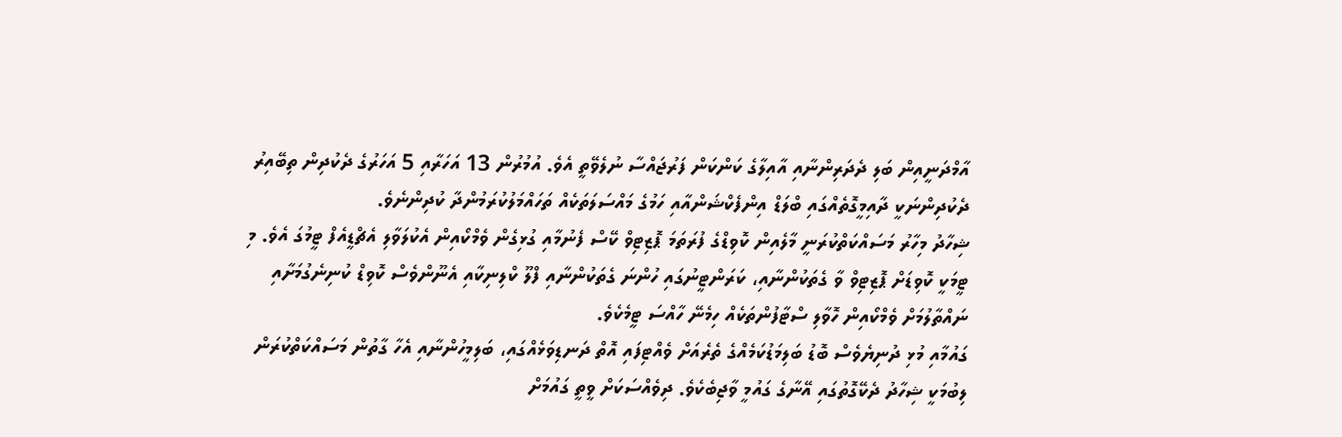އާމްދަނީއިން ބަލި ދެދަރިންނާއި އާއިލާގެ ކަންކަން ފަރުޖައްސާ ނުލެވޭތީ އެވެ. އުމުރުން 13 އަހަރާއި 5 އަހަރުގެ ދެކުދިން ތިބޭއިރު ދެކުދިންނަކީ ދާއިމީގޮތެއްގައި ބްލަޑް އިންފެކްޝަންއާއި ހަމުގެ މައްސަލަތަކެއް ތަހައްމަލުކުރަމުންދާ ކުދިންނެވެ.
ޝިހާދު މިހާރު މަސައްކަތްކުރަނީ މާލެއިން ކޮވިޑްގެ ފުރަތަމަ ޕޮޒިޓިވް ކޭސް ފެނުމާއި ގުޅިގެން ވެމްކޯއިން އެކުލަވާލި އެޗްޑީއެފް ޓީމުގަ އެވެ. މި ޓީމަކީ ކޮވިޑަށް ޕޮޒިޓިވް ވާ ގެތަކުންނާއި، ކަރަންޓީނުގައި ހުންނަ ގެތަކުންނާއި ފްލޫ ކްލިނިކާއި އެނޫންވެސް ކޮވިޑް ކުނިނެގުމަށާއި ނައްތާލުމަށް ވެމްކޯއިން ހޮވާލި ސްޓާފުންތަކެއް ހިމެނޭ ހާއްސަ ޓީމެކެވެ.
ގައުމާއި މުޅި ދުނިޔެވެސް ބޮޑު ބަލިމަޑުކަމެއްގެ ތެރެއަށް ވެއްޓިފައި އޮތް ދަނޑިވަޅެއްގައި، ބަލިމީހުންނާއި އެހާ ގާތުން މަސައްކަތްކުރަން ލިބުމަކީ ޝިހާދު ދެކޭގޮތުގައި އޭނާގެ ގައުމީ ވާޖިބެކެވެ. ދިވެއްސަކަށް ވީތީ ގައުމަށް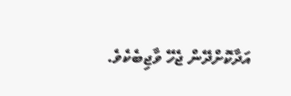އަދާކޮށްދޭން ޖެހޭ ވާޖިބެކެވެ.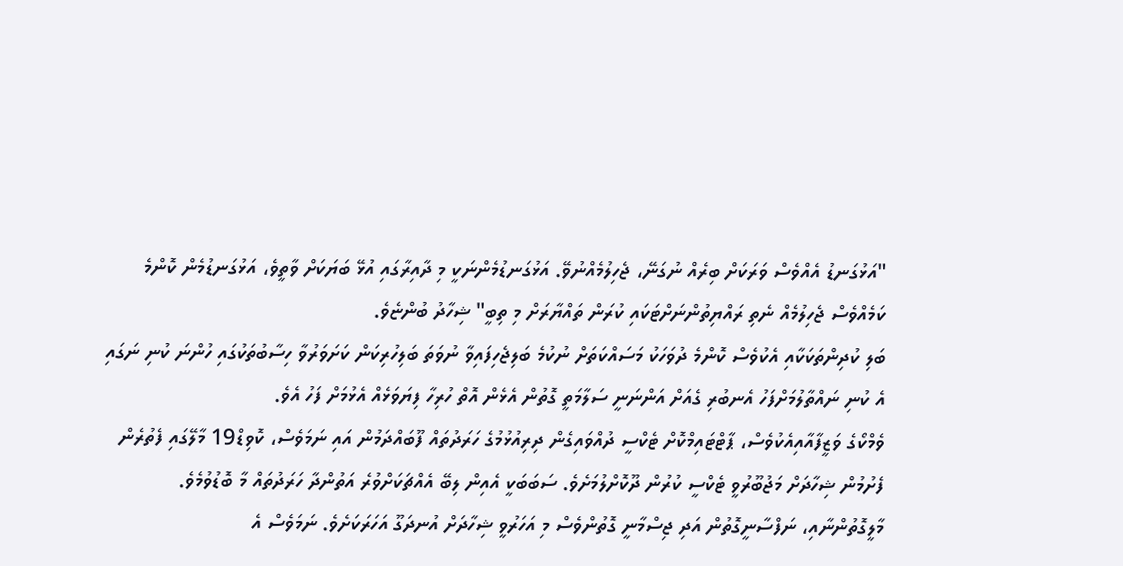"އަޅުގަނޑު އެއްވެސް ވަރަކަށް ބިރެއް ނުގަނޭ، ޖެހިލުމެއްނުވޭ. އަޅުގަނޑުމެންނަކީ މި ދާއިރާގައި އުޅޭ ބަޔަކަށް ވާތީވެ، އަޅުގަނޑުމެން ކޮންމެ ކަމެއްވެސް ޖެހިލުމެއް ނެތި ރައްޔިތުންނަށްޓަކައި ކުރަން ތައްޔާރަށް މި ތިބީ" ޝިހާދު ބުންޏެވެ.
ބަލި ކުދިންތަކަކާއި އެކުވެސް ކޮންމެ ދުވަހަކު މަސައްކަތަށް ނުކުމެ ބަލިޖެހިފައިވާ ނުވަތަ ބަލިހުރިކަން ކަށަވަރުވާ ހިސާބުތަކުގައި ހުންނަ ކުނި ނަގައި އެ ކުނި ނައްތާލުމަށްފަހު އެނބުރި ގެއަށް އަންނަނީ ސަލާމަތީ ގޮތުން އެޅެން އޮތް ހުރިހާ ފިޔަވަޅެއް އެޅުމަށް ފަހު އެވެ.
ވެމްކޯގެ ވަޒީފާއާއިއެކުވެސް، ޕާޓްޓައިމްކޮށް ޓެކްސީ ދުއްވައިގެން ދިރިއުޅުމުގެ ހަރަދުތައް ފޫބައްދަމުން އައި ނަމަވެސް، ކޮވިޑް19 މާލޭގައި ފެތުރެން ފެށުމުން ޝިހާދަށް މަޖުބޫރުވީ ޓެކްސީ ކުރުން ދޫކޮށްލުމަށެވެ. ސަބަބަކީ އެއިން ލިބޭ އެއްޗަކަށްވުރެ އަތުންދާ ހަރަދުތައް މާ ބޮޑުވުމެވެ.
މާލީގޮތުންނާއި، ނަފްސާނީގޮތުން އަދި ޖިސްމާނީ ގޮތުންވެސް މި އަހަރުވީ ޝިހާދަށް އުނދަގޫ އަހަރަކަށެވެ. ނަމަވެސް އެ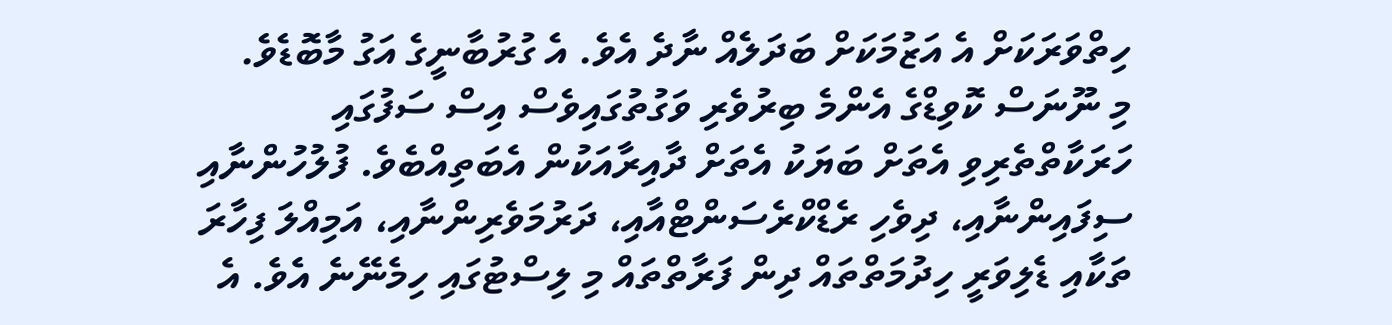ހިތްވަރަކަށް އެ އަޒުމަކަށް ބަދަލެއް ނާދެ އެވެ. އެ ގުރުބާނީގެ އަގު މާބޮޑެވެ.
މި ނޫނަސް ކޮވިޑްގެ އެންމެ ބިރުވެރި ވަގުތުގައިވެސް އިސް ސަފުގައި ހަރަކާތްތެރިވި އެތަށް ބަޔަކު އެތަށް ދާއިރާއަކުން އެބަތިއްބެވެ. ފުލުހުންނާއި ސިފައިންނާއި، ދިވެހި ރެޑްކްރެސަންޓްއާއި، ދަރުމަވެރިންނާއި، އަމިއްލަ ފިހާރަ ތަކާއި ޑެލިވަރީ ހިދުމަތްތައް ދިން ފަރާތްތައް މި ލިސްޓުގައި ހިމެނޭނެ އެވެ. އެ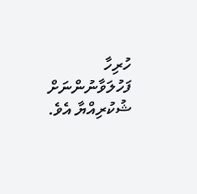ހުރިހާ ފަހުލަވާނުންނަށް ޝުކުރިއްޔާ އެވެ.